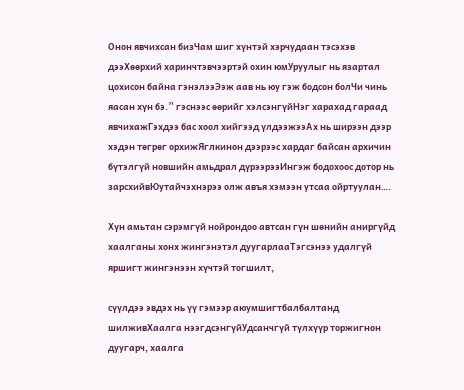Онон явчихсан бизЧам шиг хүнтэй хэрчудаан тэсэхэв дээХөөрхий харинчтэвчээртэй охин юмУруулыг нь язартал цохисон байна гэнэлээЭэж аав нь юу гэж бодсон болЧи чинь яасан хүн бэ.” гэснээс өөрийг хэлсэнгүйНэг харахад гараад явчихажГэхдээ бас хоол хийгээд үлдээжээАх нь ширээн дээр хэдэн төгрөг орхижЯглкинон дээрээс хардаг байсан архичин бүтэлгүй новшийн амьдрал дүрээрээИнгэж бодохоос дотор нь зарсхийвЮутайчэхнэрээ олж авъя хэмээн утсаа ойртуулан….

Хүн амьтан сэрэмгүй нойрондоо автсан гүн шөнийн аниргүйд хаалганы хонх жингэнэтэл дуугарлааТэгсэнээ удалгүй яршигт жингэнээн хүчтэй тогшилт,

сүүлдээ эвдэх нь үү гэмээр аюумшигтбалбалтанд шилживХаалга нээгдсэнгүйУдсанчгүй түлхүүр торжигнон дуугарч, хаалга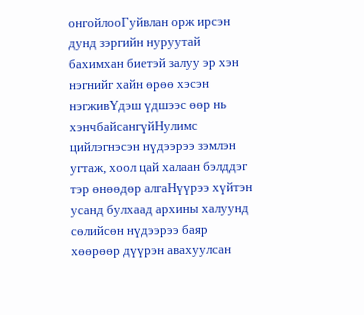онгойлооГуйвлан орж ирсэн дунд зэргийн нуруутай бахимхан биетэй залуу эр хэн нэгнийг хайн өрөө хэсэн нэгживҮдэш үдшээс өөр нь хэнчбайсангүйНулимс цийлэгнэсэн нүдээрээ зэмлэн угтаж, хоол цай халаан бэлддэг тэр өнөөдөр алгаНүүрээ хүйтэн усанд булхаад архины халуунд сөлийсөн нүдээрээ баяр хөөрөөр дүүрэн авахуулсан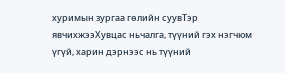хуримын зургаа гөлийн суувТэр явчихжээХувцас ньчалга, түүний гэх нэгчюм үгүй, харин дэрнээс нь түүний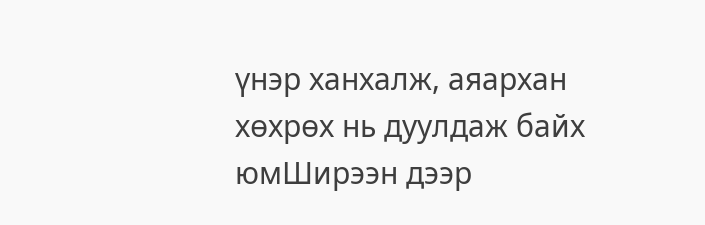үнэр ханхалж, аяархан хөхрөх нь дуулдаж байх юмШирээн дээр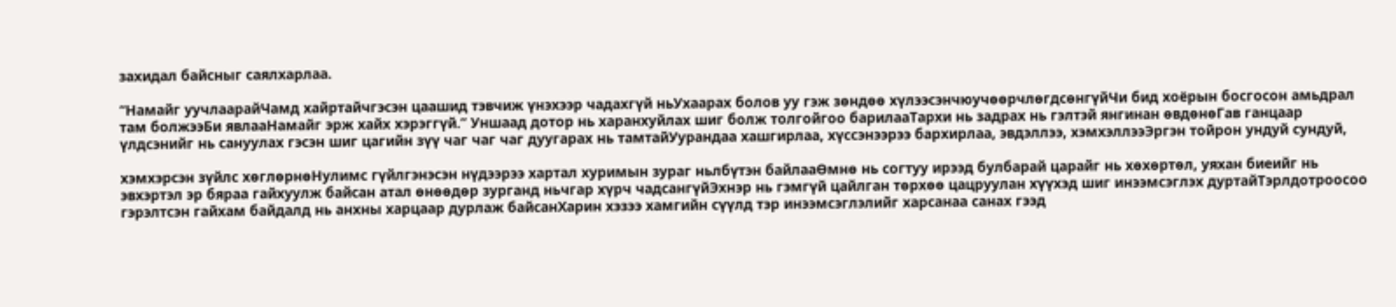захидал байсныг саялхарлаа.

“Намайг уучлаарайЧамд хайртайчгэсэн цаашид тэвчиж үнэхээр чадахгүй ньУхаарах болов уу гэж зөндөө хүлээсэнчюучөөрчлөгдсөнгүйЧи бид хоёрын босгосон амьдрал там болжээБи явлааНамайг эрж хайх хэрэггүй.” Уншаад дотор нь харанхуйлах шиг болж толгойгоо барилааТархи нь задрах нь гэлтэй янгинан өвдөнөГав ганцаар үлдсэнийг нь сануулах гэсэн шиг цагийн зүү чаг чаг чаг дуугарах нь тамтайУурандаа хашгирлаа, хүссэнээрээ бархирлаа, эвдэллээ, хэмхэллээЭргэн тойрон ундуй сундуй,

хэмхэрсэн зүйлс хөглөрнөНулимс гүйлгэнэсэн нүдээрээ хартал хуримын зураг ньлбүтэн байлааӨмнө нь согтуу ирээд булбарай царайг нь хөхөртөл, уяхан биеийг нь эвхэртэл эр бяраа гайхуулж байсан атал өнөөдөр зурганд ньчгар хүрч чадсангүйЭхнэр нь гэмгүй цайлган төрхөө цацруулан хүүхэд шиг инээмсэглэх дуртайТэрлдотроосоо гэрэлтсэн гайхам байдалд нь анхны харцаар дурлаж байсанХарин хэзээ хамгийн сүүлд тэр инээмсэглэлийг харсанаа санах гээд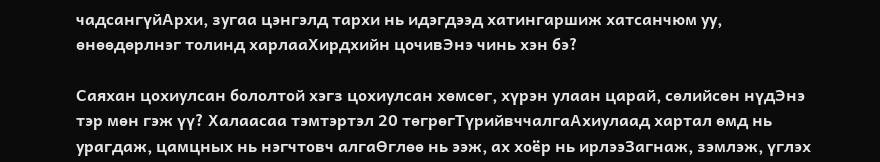чадсангүйАрхи, зугаа цэнгэлд тархи нь идэгдээд хатингаршиж хатсанчюм уу, өнөөдөрлнэг толинд харлааХирдхийн цочивЭнэ чинь хэн бэ?

Саяхан цохиулсан бололтой хэгз цохиулсан хөмсөг, хүрэн улаан царай, сөлийсөн нүдЭнэ тэр мөн гэж үү? Халаасаа тэмтэртэл 20 төгрөгТүрийвччалгаАхиулаад хартал өмд нь урагдаж, цамцных нь нэгчтовч алгаӨглөө нь ээж, ах хоёр нь ирлээЗагнаж, зэмлэж, үглэх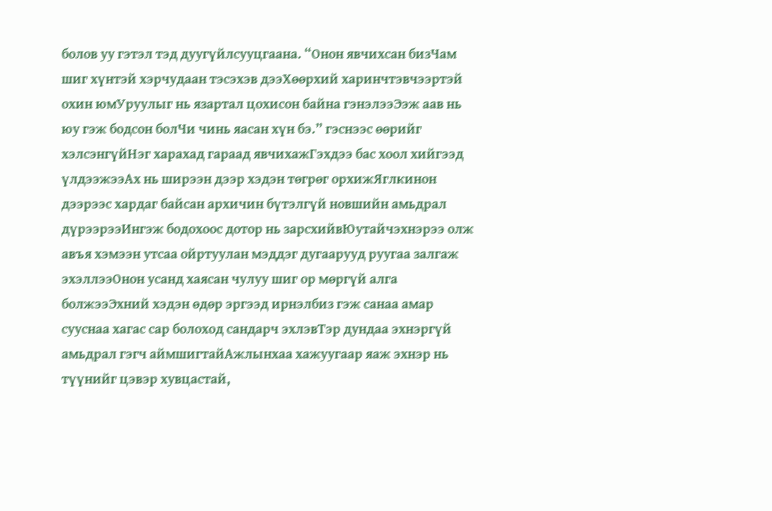болов уу гэтэл тэд дуугүйлсууцгаана. “Онон явчихсан бизЧам шиг хүнтэй хэрчудаан тэсэхэв дээХөөрхий харинчтэвчээртэй охин юмУруулыг нь язартал цохисон байна гэнэлээЭэж аав нь юу гэж бодсон болЧи чинь яасан хүн бэ.” гэснээс өөрийг хэлсэнгүйНэг харахад гараад явчихажГэхдээ бас хоол хийгээд үлдээжээАх нь ширээн дээр хэдэн төгрөг орхижЯглкинон дээрээс хардаг байсан архичин бүтэлгүй новшийн амьдрал дүрээрээИнгэж бодохоос дотор нь зарсхийвЮутайчэхнэрээ олж авъя хэмээн утсаа ойртуулан мэддэг дугаарууд руугаа залгаж эхэллээОнон усанд хаясан чулуу шиг ор мөргүй алга болжээЭхний хэдэн өдөр эргээд ирнэлбиз гэж санаа амар сууснаа хагас сар болоход сандарч эхлэвТэр дундаа эхнэргүй амьдрал гэгч аймшигтайАжлынхаа хажуугаар яаж эхнэр нь түүнийг цэвэр хувцастай,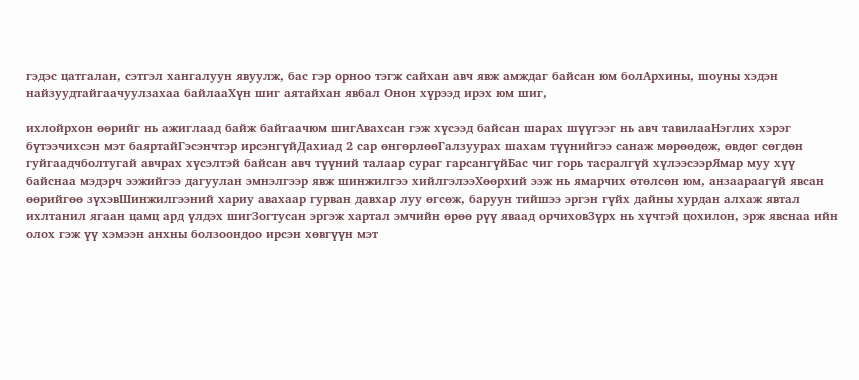гэдэс цатгалан, сэтгэл хангалуун явуулж, бас гэр орноо тэгж сайхан авч явж амждаг байсан юм болАрхины, шоуны хэдэн найзуудтайгаачуулзахаа байлааХүн шиг аятайхан явбал Онон хүрээд ирэх юм шиг,

ихлойрхон өөрийг нь ажиглаад байж байгаачюм шигАвахсан гэж хүсээд байсан шарах шүүгээг нь авч тавилааНэглих хэрэг бүтээчихсэн мэт баяртайГэсэнчтэр ирсэнгүйДахиад 2 сар өнгөрлөөГалзуурах шахам түүнийгээ санаж мөрөөдөж, өвдөг сөгдөн гуйгаадчболтугай авчрах хүсэлтэй байсан авч түүний талаар сураг гарсангүйБас чиг горь тасралгүй хүлээсээрЯмар муу хүү байснаа мэдэрч ээжийгээ дагуулан эмнэлгээр явж шинжилгээ хийлгэлээХөөрхий ээж нь ямарчих өтөлсөн юм, анзаараагүй явсан өөрийгөө зүхэвШинжилгээний хариу авахаар гурван давхар луу өгсөж, баруун тийшээ эргэн гүйх дайны хурдан алхаж явтал ихлтанил ягаан цамц ард үлдэх шигЗогтусан эргэж хартал эмчийн өрөө рүү яваад орчиховЗүрх нь хүчтэй цохилон, эрж явснаа ийн олох гэж үү хэмээн анхны болзоондоо ирсэн хөвгүүн мэт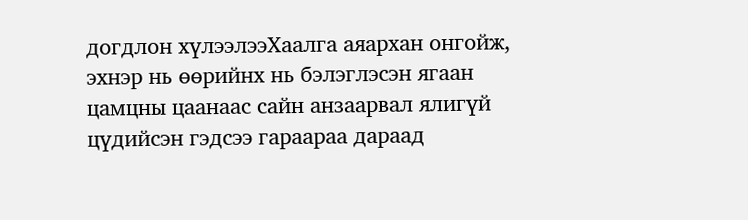догдлон хүлээлээХаалга аяархан онгойж, эхнэр нь өөрийнх нь бэлэглэсэн ягаан цамцны цаанаас сайн анзаарвал ялигүй цүдийсэн гэдсээ гараараа дараад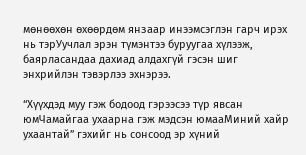мөнөөхөн өхөөрдөм янзаар инээмсэглэн гарч ирэх нь тэрУучлал эрэн түмэнтээ буруугаа хүлээж, баярласандаа дахиад алдахгүй гэсэн шиг энхрийлэн тэвэрлээ эхнэрээ.

“Хүүхдэд муу гэж бодоод гэрээсээ түр явсан юмЧамайгаа ухаарна гэж мэдсэн юмааМиний хайр ухаантай” гэхийг нь сонсоод эр хүний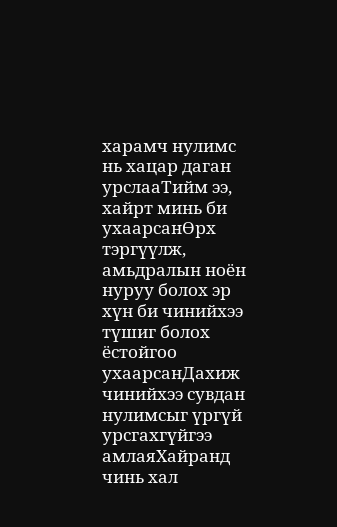харамч нулимс нь хацар даган урслааТийм ээ, хайрт минь би ухаарсанӨрх тэргүүлж, амьдралын ноён нуруу болох эр хүн би чинийхээ түшиг болох ёстойгоо ухаарсанДахиж чинийхээ сувдан нулимсыг үргүй урсгахгүйгээ амлаяХайранд чинь хал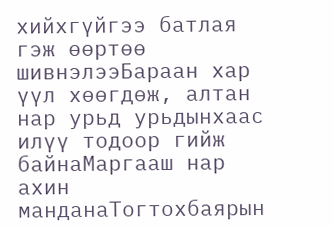хийхгүйгээ батлая гэж өөртөө шивнэлээБараан хар үүл хөөгдөж, алтан нар урьд урьдынхаас илүү тодоор гийж байнаМаргааш нар ахин манданаТогтохбаярын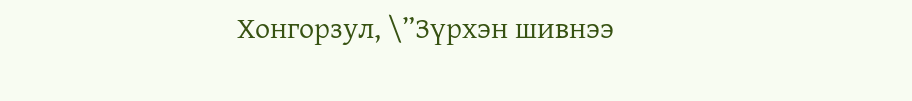Хонгорзул, \”Зүрхэн шивнээ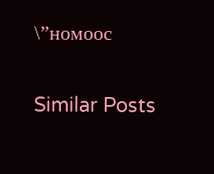\”номоос

Similar Posts